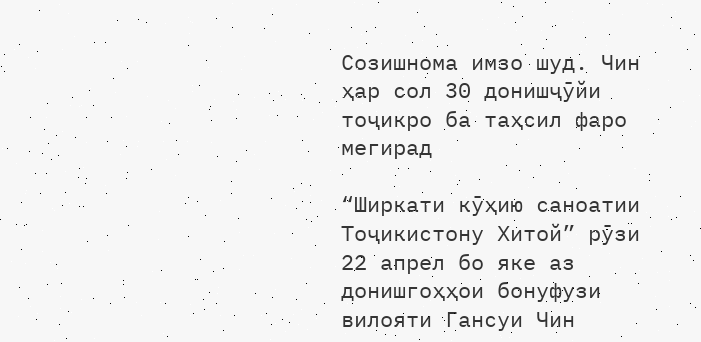Созишнома имзо шуд. Чин ҳар сол 30 донишҷӯйи тоҷикро ба таҳсил фаро мегирад

“Ширкати кӯҳию саноатии Тоҷикистону Хитой” рӯзи 22 апрел бо яке аз донишгоҳҳои бонуфузи вилояти Гансуи Чин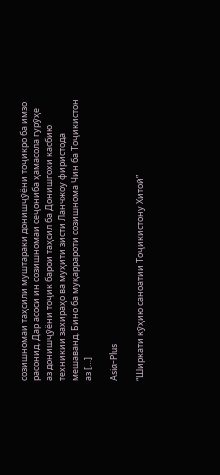созишномаи таҳсили муштараки донишҷӯёни тоҷикро ба имзо расонид. Дар асоси ин созишномаи сеҷониба ҳамасола гурӯҳе аз донишҷӯёни тоҷик барои таҳсил ба Донишгохи касбию техникии захираҳо ва муҳити зисти Ланчжоу фиристода мешаванд. Бино ба муқаррароти созишнома Чин ба Тоҷикистон аз […]

Asia-Plus

“Ширкати кӯҳию саноатии Тоҷикистону Хитой”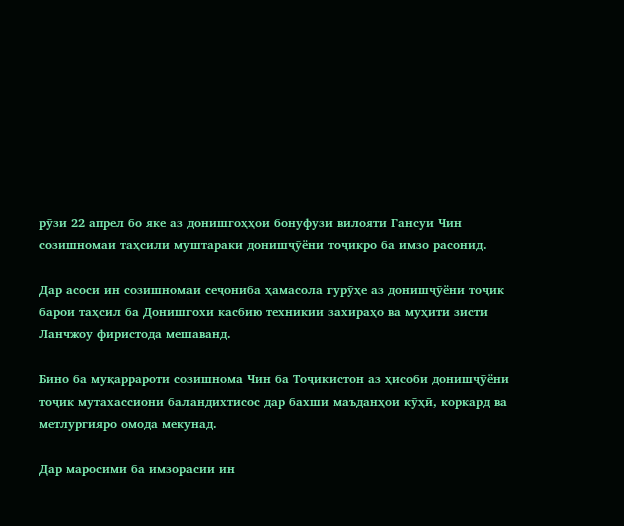рӯзи 22 апрел бо яке аз донишгоҳҳои бонуфузи вилояти Гансуи Чин созишномаи таҳсили муштараки донишҷӯёни тоҷикро ба имзо расонид.

Дар асоси ин созишномаи сеҷониба ҳамасола гурӯҳе аз донишҷӯёни тоҷик барои таҳсил ба Донишгохи касбию техникии захираҳо ва муҳити зисти Ланчжоу фиристода мешаванд.

Бино ба муқаррароти созишнома Чин ба Тоҷикистон аз ҳисоби донишҷӯёни тоҷик мутахассиони баландихтисос дар бахши маъданҳои кӯҳӣ, коркард ва метлургияро омода мекунад.

Дар маросими ба имзорасии ин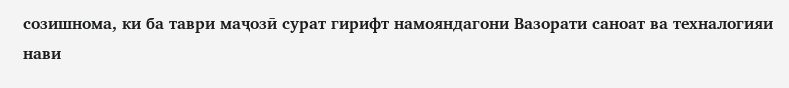созишнома, ки ба таври маҷозӣ сурат гирифт намояндагони Вазорати саноат ва техналогияи нави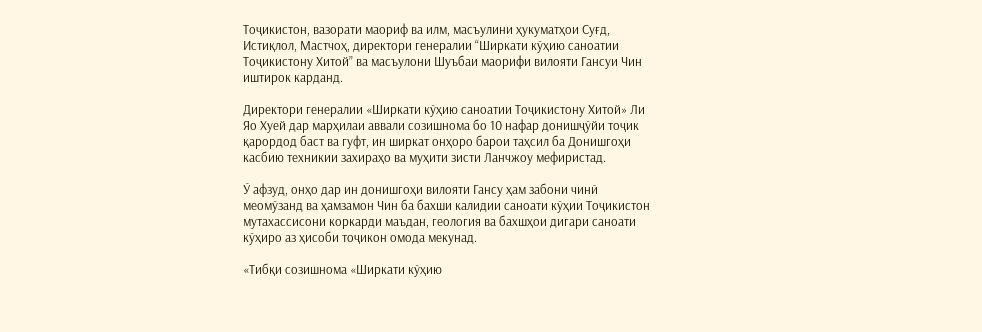Тоҷикистон, вазорати маориф ва илм, масъулини ҳукуматҳои Суғд, Истиқлол, Мастчоҳ, директори генералии “Ширкати кӯҳию саноатии Тоҷикистону Хитой” ва масъулони Шуъбаи маорифи вилояти Гансуи Чин иштирок карданд.

Директори генералии «Ширкати кӯҳию саноатии Тоҷикистону Хитой» Ли Яо Хуей дар марҳилаи аввали созишнома бо 10 нафар донишҷӯйи тоҷик қарордод баст ва гуфт, ин ширкат онҳоро барои таҳсил ба Донишгоҳи касбию техникии захираҳо ва муҳити зисти Ланчжоу мефиристад.

Ӯ афзуд, онҳо дар ин донишгоҳи вилояти Гансу ҳам забони чинӣ меомӯзанд ва ҳамзамон Чин ба бахши калидии саноати кӯҳии Тоҷикистон мутахассисони коркарди маъдан, геология ва бахшҳои дигари саноати кӯҳиро аз ҳисоби тоҷикон омода мекунад.

«Тибқи созишнома «Ширкати кӯҳию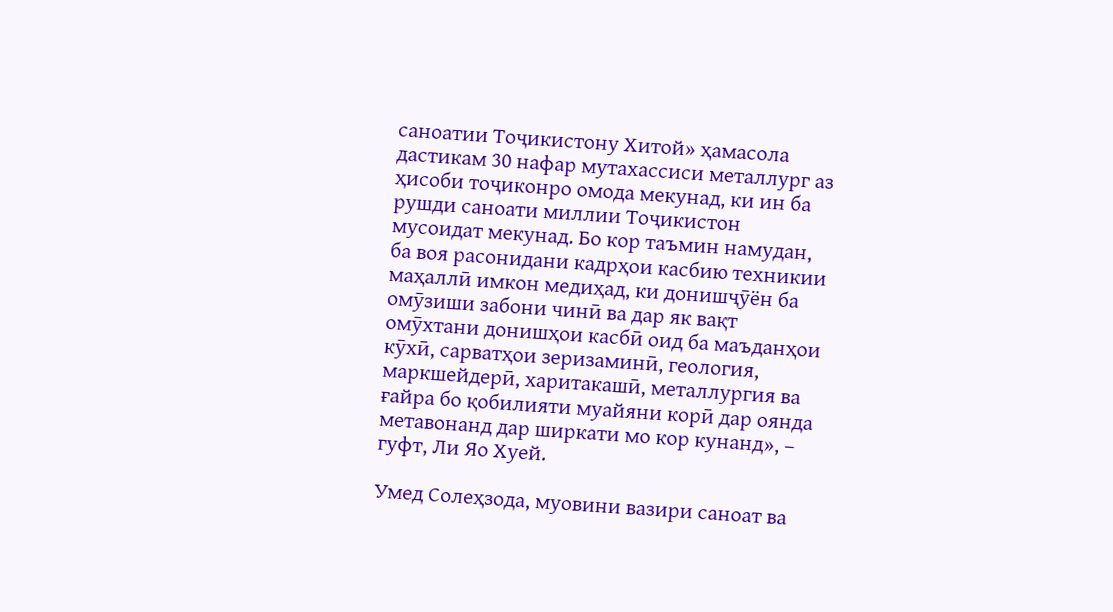саноатии Тоҷикистону Хитой» ҳамасола дастикам 30 нафар мутахассиси металлург аз ҳисоби тоҷиконро омода мекунад, ки ин ба рушди саноати миллии Тоҷикистон мусоидат мекунад. Бо кор таъмин намудан, ба воя расонидани кадрҳои касбию техникии маҳаллӣ имкон медиҳад, ки донишҷӯён ба омӯзиши забони чинӣ ва дар як вақт омӯхтани донишҳои касбӣ оид ба маъданҳои кӯхӣ, сарватҳои зеризаминӣ, геология, маркшейдерӣ, харитакашӣ, металлургия ва ғайра бо қобилияти муайяни корӣ дар оянда метавонанд дар ширкати мо кор кунанд», – гуфт, Ли Яо Хуей.

Умед Солеҳзода, муовини вазири саноат ва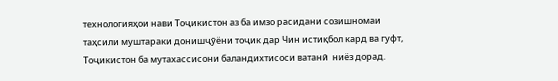технологияҳои нави Тоҷикистон аз ба имзо расидани созишномаи таҳсили муштараки донишҷӯёни тоҷик дар Чин истиқбол кард ва гуфт, Тоҷикистон ба мутахассисони баландихтисоси ватанӣ  ниёз дорад.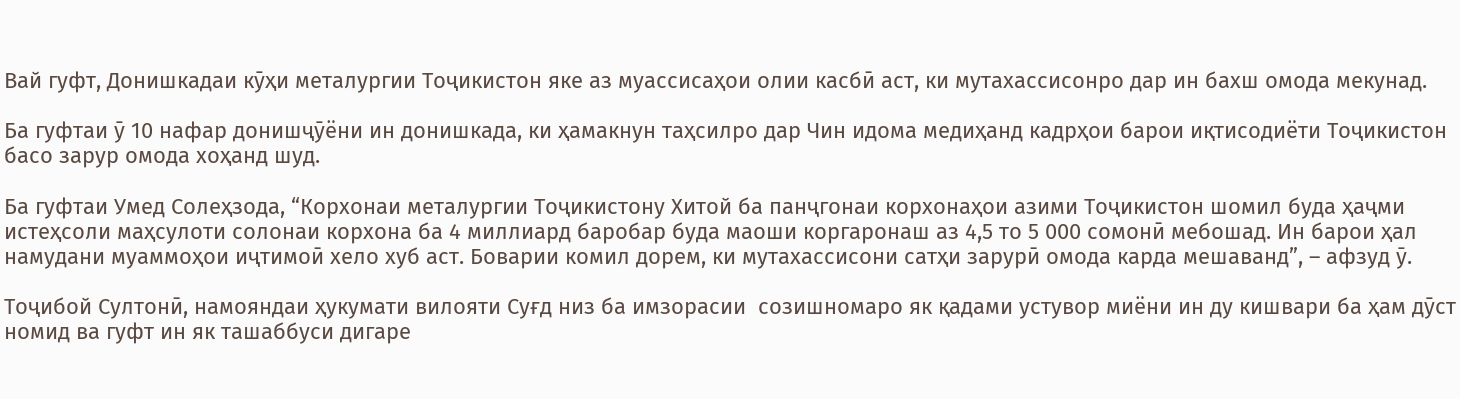Вай гуфт, Донишкадаи кӯҳи металургии Тоҷикистон яке аз муассисаҳои олии касбӣ аст, ки мутахассисонро дар ин бахш омода мекунад.

Ба гуфтаи ӯ 10 нафар донишҷӯёни ин донишкада, ки ҳамакнун таҳсилро дар Чин идома медиҳанд кадрҳои барои иқтисодиёти Тоҷикистон басо зарур омода хоҳанд шуд.

Ба гуфтаи Умед Солеҳзода, “Корхонаи металургии Тоҷикистону Хитой ба панҷгонаи корхонаҳои азими Тоҷикистон шомил буда ҳаҷми истеҳсоли маҳсулоти солонаи корхона ба 4 миллиард баробар буда маоши коргаронаш аз 4,5 то 5 000 сомонӣ мебошад. Ин барои ҳал намудани муаммоҳои иҷтимоӣ хело хуб аст. Боварии комил дорем, ки мутахассисони сатҳи зарурӣ омода карда мешаванд”, – афзуд ӯ.

Тоҷибой Султонӣ, намояндаи ҳукумати вилояти Суғд низ ба имзорасии  созишномаро як қадами устувор миёни ин ду кишвари ба ҳам дӯст номид ва гуфт ин як ташаббуси дигаре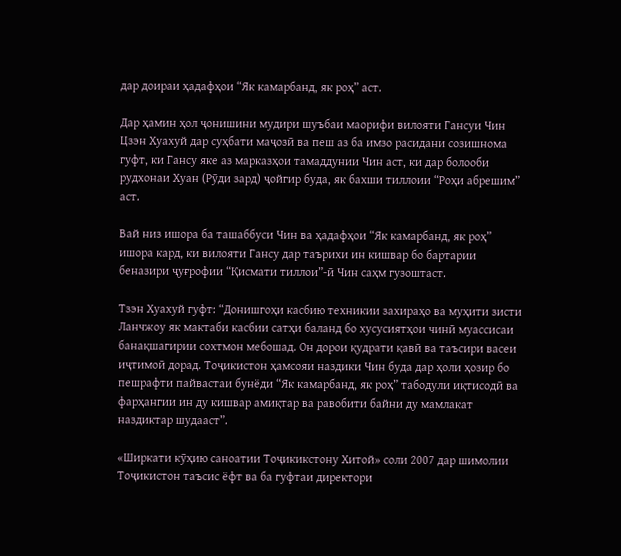дар доираи ҳадафҳои “Як камарбанд, як роҳ” аст.

Дар ҳамин ҳол ҷонишини мудири шуъбаи маорифи вилояти Гансуи Чин Цзэн Хуахуй дар суҳбати маҷозӣ ва пеш аз ба имзо расидани созишнома гуфт, ки Гансу яке аз марказҳои тамаддунии Чин аст, ки дар болооби рудхонаи Хуан (Рӯди зард) ҷойгир буда, як бахши тиллоии “Роҳи абрешим” аст.

Вай низ ишора ба ташаббуси Чин ва ҳадафҳои “Як камарбанд, як роҳ” ишора кард, ки вилояти Гансу дар таърихи ин кишвар бо бартарии беназири ҷуғрофии “Қисмати тиллои”-ӣ Чин саҳм гузоштаст.

Тзэн Хуахуй гуфт: “Донишгоҳи касбию техникии захираҳо ва муҳити зисти Ланчжоу як мактаби касбии сатҳи баланд бо хусусиятҳои чинӣ муассисаи банақшагирии сохтмон мебошад. Он дорои қудрати қавӣ ва таъсири васеи иҷтимоӣ дорад. Тоҷикистон ҳамсояи наздики Чин буда дар ҳоли ҳозир бо пешрафти пайвастаи бунёди “Як камарбанд, як роҳ” табодули иқтисодӣ ва фарҳангии ин ду кишвар амиқтар ва равобити байни ду мамлакат наздиктар шудааст”.

«Ширкати кӯҳию саноатии Тоҷикикстону Хитой» соли 2007 дар шимолии Тоҷикистон таъсис ёфт ва ба гуфтаи директори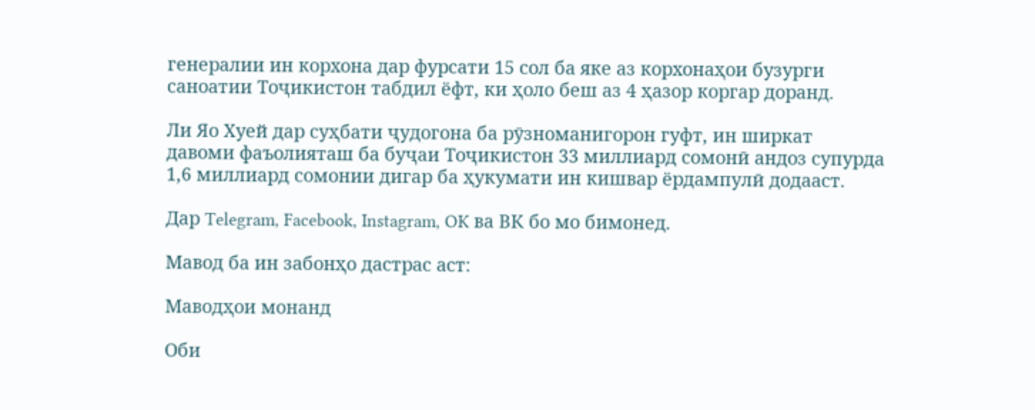генералии ин корхона дар фурсати 15 сол ба яке аз корхонаҳои бузурги саноатии Тоҷикистон табдил ёфт, ки ҳоло беш аз 4 ҳазор коргар доранд.

Ли Яо Хуей дар суҳбати ҷудогона ба рӯзноманигорон гуфт, ин ширкат давоми фаъолияташ ба буҷаи Тоҷикистон 33 миллиард сомонӣ андоз супурда 1,6 миллиард сомонии дигар ба ҳукумати ин кишвар ёрдампулӣ додааст.

Дар Telegram, Facebook, Instagram, OK ва ВК бо мо бимонед.

Мавод ба ин забонҳо дастрас аст:

Маводҳои монанд

Оби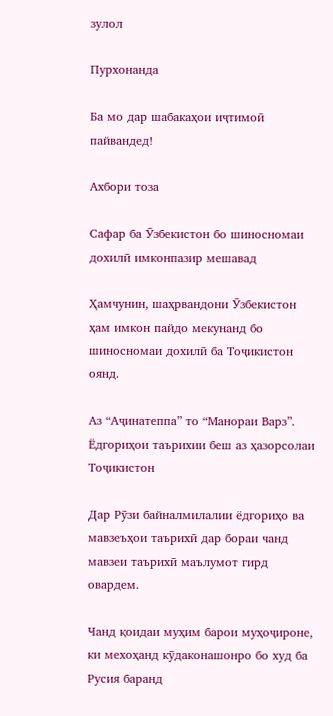зулол

Пурхонанда

Ба мо дар шабакаҳои иҷтимоӣ пайвандед!

Ахбори тоза

Сафар ба Ӯзбекистон бо шиносномаи дохилӣ имконпазир мешавад

Ҳамчунин, шаҳрвандони Ӯзбекистон ҳам имкон пайдо мекунанд бо шиносномаи дохилӣ ба Тоҷикистон оянд.

Аз “Аҷинатеппа” то “Манораи Варз”. Ёдгориҳои таърихии беш аз ҳазорсолаи Тоҷикистон

Дар Рӯзи байналмилалии ёдгориҳо ва мавзеъҳои таърихӣ дар бораи чанд мавзеи таърихӣ маълумот гирд овардем.

Чанд қоидаи муҳим барои муҳоҷироне, ки мехоҳанд кӯдаконашонро бо худ ба Русия баранд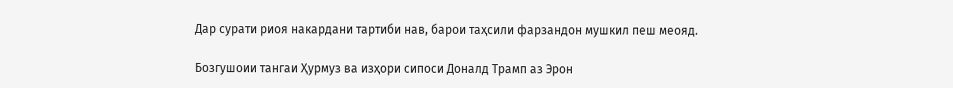Дар сурати риоя накардани тартиби нав, барои таҳсили фарзандон мушкил пеш меояд.

Бозгушоии тангаи Ҳурмуз ва изҳори сипоси Доналд Трамп аз Эрон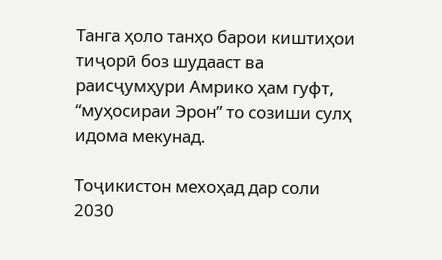Танга ҳоло танҳо барои киштиҳои тиҷорӣ боз шудааст ва раисҷумҳури Амрико ҳам гуфт, “муҳосираи Эрон” то созиши сулҳ идома мекунад.

Тоҷикистон мехоҳад дар соли 2030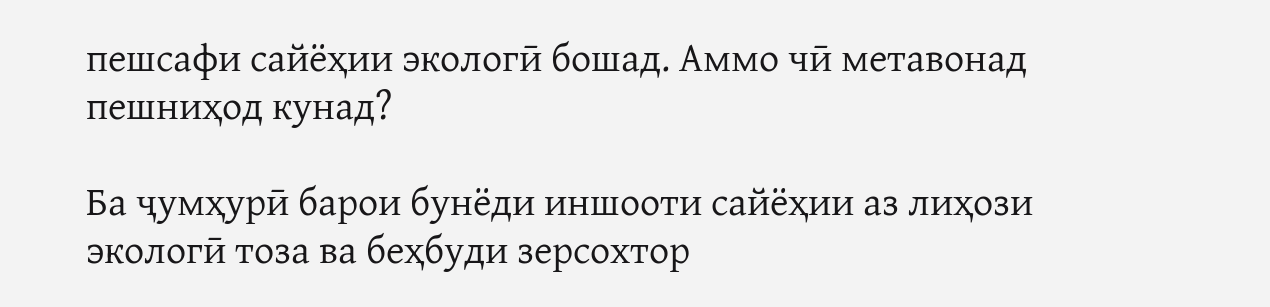пешсафи сайёҳии экологӣ бошад. Аммо чӣ метавонад пешниҳод кунад?

Ба ҷумҳурӣ барои бунёди иншооти сайёҳии аз лиҳози экологӣ тоза ва беҳбуди зерсохтор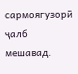сармоягузорӣ ҷалб мешавад.